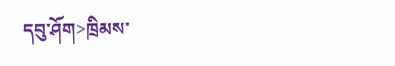དབུ་ཤོག>ཁྲིམས་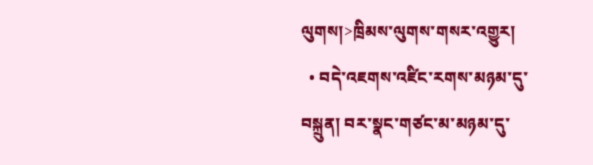ལུགས།>ཁྲིམས་ལུགས་གསར་འགྱུར།
  • བདེ་འཇགས་འཛིང་རགས་མཉམ་དུ་བསྐྲུན། བར་སྣང་གཙང་མ་མཉམ་དུ་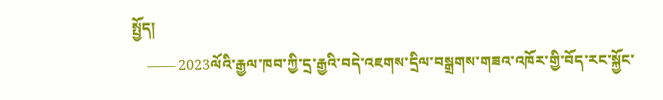སྤྱོད།
    —— 2023ལོའི་རྒྱལ་ཁབ་ཀྱི་དྲ་རྒྱའི་བདེ་འཇགས་དྲིལ་བསྒྲགས་གཟའ་འཁོར་གྱི་བོད་རང་སྐྱོང་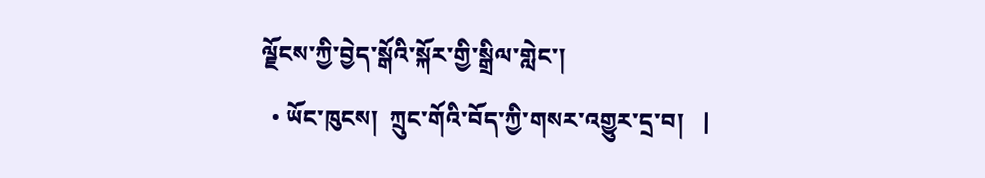ལྗོངས་ཀྱི་བྱེད་སྒོའི་སྐོར་གྱི་སྒྲིལ་གླེང་།
  • ཡོང་ཁུངས།  ཀྲུང་གོའི་བོད་ཀྱི་གསར་འགྱུར་དྲ་བ།   |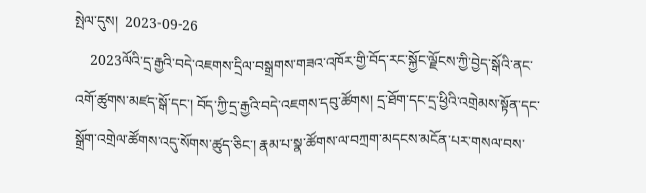སྤེལ་དུས།  2023-09-26
    2023ལོའི་དྲ་རྒྱའི་བདེ་འཇགས་དྲིལ་བསྒྲགས་གཟའ་འཁོར་གྱི་བོད་རང་སྐྱོང་ལྗོངས་ཀྱི་བྱེད་སྒོའི་ནང་འགོ་ཚུགས་མཛད་སྒོ་དང་། བོད་ཀྱི་དྲ་རྒྱའི་བདེ་འཇགས་དབུ་ཚོགས། དྲ་ཐོག་དང་དྲ་ཕྱིའི་འགྲེམས་སྟོན་དང་སྒྲོག་འགྲེལ་ཚོགས་འདུ་སོགས་ཚུད་ཅིང་། རྣམ་པ་སྣ་ཚོགས་ལ་བཀྲག་མདངས་མངོན་པར་གསལ་བས་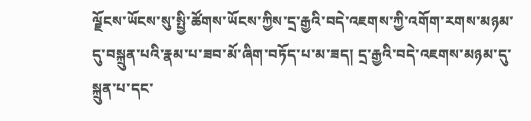ལྗོངས་ཡོངས་སུ་སྤྱི་ཚོགས་ཡོངས་ཀྱིས་དྲ་རྒྱའི་བདེ་འཇགས་ཀྱི་འགོག་རགས་མཉམ་དུ་བསྐྲུན་པའི་རྣམ་པ་ཟབ་མོ་ཞིག་བཏོད་པ་མ་ཟད། དྲ་རྒྱའི་བདེ་འཇགས་མཉམ་དུ་སྐྲུན་པ་དང་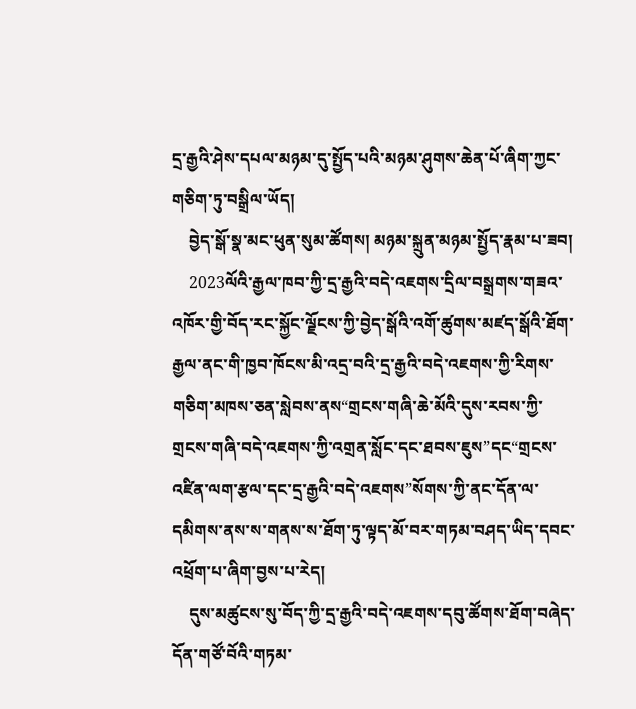དྲ་རྒྱའི་ཤེས་དཔལ་མཉམ་དུ་སྤྱོད་པའི་མཉམ་ཤུགས་ཆེན་པོ་ཞིག་ཀྱང་གཅིག་ཏུ་བསྒྲིལ་ཡོད།
    བྱེད་སྒོ་སྣ་མང་ཕུན་སུམ་ཚོགས། མཉམ་སྐྲུན་མཉམ་སྤྱོད་རྣམ་པ་ཟབ།
    2023ལོའི་རྒྱལ་ཁབ་ཀྱི་དྲ་རྒྱའི་བདེ་འཇགས་དྲིལ་བསྒྲགས་གཟའ་འཁོར་གྱི་བོད་རང་སྐྱོང་ལྗོངས་ཀྱི་བྱེད་སྒོའི་འགོ་ཚུགས་མཛད་སྒོའི་ཐོག་རྒྱལ་ནང་གི་ཁྱབ་ཁོངས་མི་འདྲ་བའི་དྲ་རྒྱའི་བདེ་འཇགས་ཀྱི་རིགས་གཅིག་མཁས་ཅན་སླེབས་ནས“གྲངས་གཞི་ཆེ་མོའི་དུས་རབས་ཀྱི་གྲངས་གཞི་བདེ་འཇགས་ཀྱི་འགྲན་སློང་དང་ཐབས་ཇུས”དང“གྲངས་འཛིན་ལག་རྩལ་དང་དྲ་རྒྱའི་བདེ་འཇགས”སོགས་ཀྱི་ནང་དོན་ལ་དམིགས་ནས་ས་གནས་ས་ཐོག་ཏུ་ལྟད་མོ་བར་གཏམ་བཤད་ཡིད་དབང་འཕྲོག་པ་ཞིག་བྱས་པ་རེད།
    དུས་མཚུངས་སུ་བོད་ཀྱི་དྲ་རྒྱའི་བདེ་འཇགས་དབུ་ཚོགས་ཐོག་བཞེད་དོན་གཙོ་བོའི་གཏམ་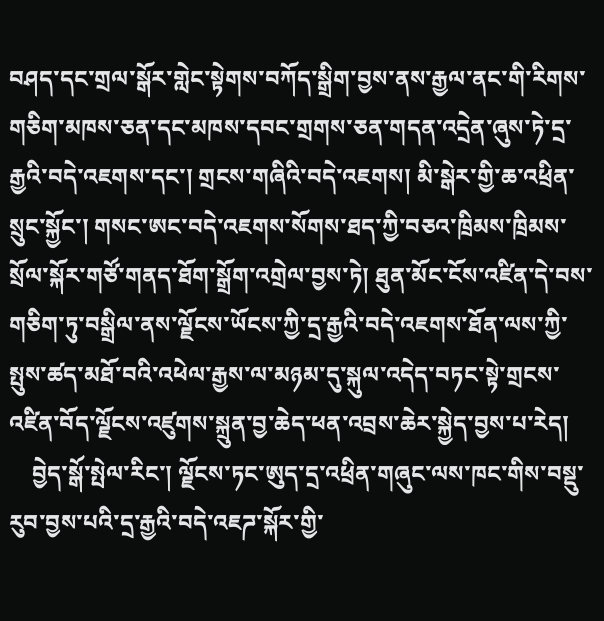བཤད་དང་གྲལ་སྒོར་གླེང་སྟེགས་བཀོད་སྒྲིག་བྱས་ནས་རྒྱལ་ནང་གི་རིགས་གཅིག་མཁས་ཅན་དང་མཁས་དབང་གྲགས་ཅན་གདན་འདྲེན་ཞུས་ཏེ་དྲ་རྒྱའི་བདེ་འཇགས་དང་། གྲངས་གཞིའི་བདེ་འཇགས། མི་སྒེར་གྱི་ཆ་འཕྲིན་སྲུང་སྐྱོང་། གསང་ཨང་བདེ་འཇགས་སོགས་ཐད་ཀྱི་བཅའ་ཁྲིམས་ཁྲིམས་སྲོལ་སྐོར་གཙོ་གནད་ཐོག་སྒྲོག་འགྲེལ་བྱས་ཏེ། ཐུན་མོང་ངོས་འཛིན་དེ་བས་གཅིག་ཏུ་བསྒྲིལ་ནས་ལྗོངས་ཡོངས་ཀྱི་དྲ་རྒྱའི་བདེ་འཇགས་ཐོན་ལས་ཀྱི་སྤུས་ཚད་མཐོ་བའི་འཕེལ་རྒྱས་ལ་མཉམ་དུ་སྐུལ་འདེད་བཏང་སྟེ་གྲངས་འཛིན་བོད་ལྗོངས་འཛུགས་སྐྲུན་བྱ་ཆེད་ཕན་འབྲས་ཆེར་སྐྱེད་བྱས་པ་རེད།
    བྱེད་སྒོ་སྤེལ་རིང་། ལྗོངས་ཏང་ཨུད་དྲ་འཕྲིན་གཞུང་ལས་ཁང་གིས་བསྡུ་རུབ་བྱས་པའི་དྲ་རྒྱའི་བདེ་འཇཌ་སྐོར་གྱི་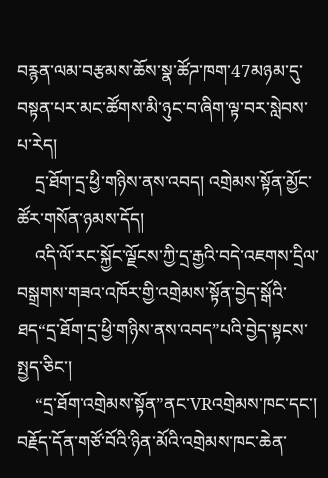བརྙན་ལམ་བརྩམས་ཆོས་སྣ་ཚོཌ་ཁག་47མཉམ་དུ་བསྟན་པར་མང་ཚོགས་མི་ཉུང་བ་ཞིག་ལྟ་བར་སླེབས་པ་རེད།
    དྲ་ཐོག་དྲ་ཕྱི་གཉིས་ནས་འབད། འགྲེམས་སྟོན་མྱོང་ཚོར་གསོན་ཉམས་དོད།
    འདི་ལོ་རང་སྐྱོང་ལྗོངས་ཀྱི་དྲ་རྒྱའི་བདེ་འཇགས་དྲིལ་བསྒྲགས་གཟའ་འཁོར་གྱི་འགྲེམས་སྟོན་བྱེད་སྒོའི་ཐད“དྲ་ཐོག་དྲ་ཕྱི་གཉིས་ནས་འབད”པའི་བྱེད་སྟངས་སྤྱད་ཅིང་།
    “དྲ་ཐོག་འགྲེམས་སྟོན”ནང་VRའགྲེམས་ཁང་དང་། བརྗོད་དོན་གཙོ་བོའི་ཉིན་མོའི་འགྲེམས་ཁང་ཆེན་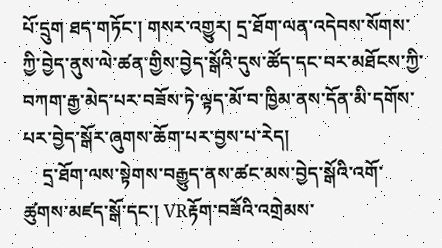པོ་དྲུག ཐད་གཏོང་། གསར་འགྱུར། དྲ་ཐོག་ལན་འདེབས་སོགས་ཀྱི་བྱེད་ནུས་ལེ་ཚན་གྱིས་བྱེད་སྒོའི་དུས་ཚོད་དང་བར་མཐོངས་ཀྱི་བཀག་རྒྱ་མེད་པར་བཟོས་ཏེ་ལྟད་མོ་བ་ཁྱིམ་ནས་དོན་མི་དགོས་པར་བྱེད་སྒོར་ཞུགས་ཆོག་པར་བྱས་པ་རེད།
    དྲ་ཐོག་ལས་སྟེགས་བརྒྱུད་ནས་ཚང་མས་བྱེད་སྒོའི་འགོ་ཚུགས་མཛད་སྒོ་དང་། VRརྟོག་བཟོའི་འགྲེམས་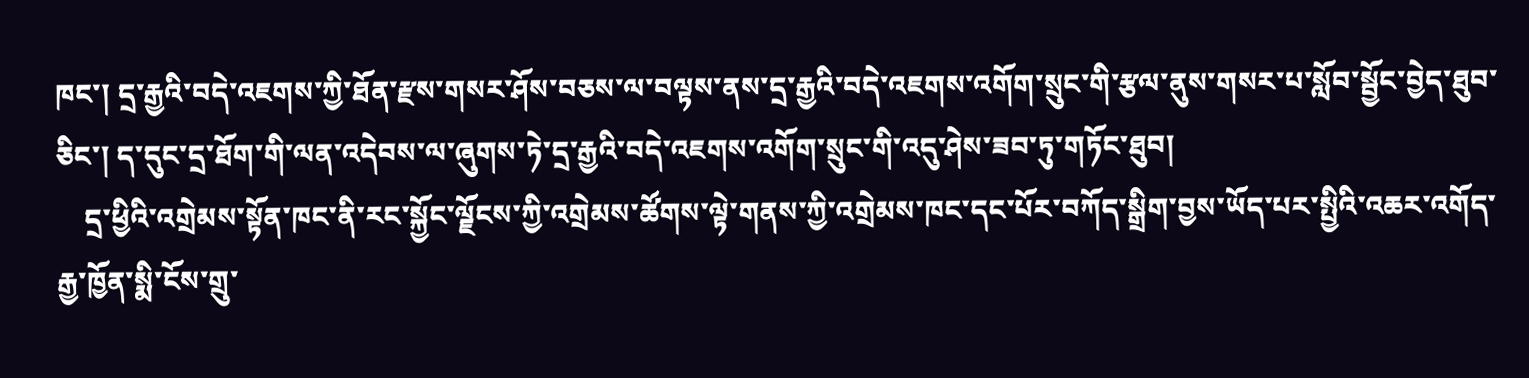ཁང་། དྲ་རྒྱའི་བདེ་འཇགས་ཀྱི་ཐོན་རྫས་གསར་ཤོས་བཅས་ལ་བལྟས་ནས་དྲ་རྒྱའི་བདེ་འཇགས་འགོག་སྲུང་གི་རྩལ་ནུས་གསར་པ་སློབ་སྦྱོང་བྱེད་ཐུབ་ཅིང་། ད་དུང་དྲ་ཐོག་གི་ལན་འདེབས་ལ་ཞུགས་ཏེ་དྲ་རྒྱའི་བདེ་འཇགས་འགོག་སྲུང་གི་འདུ་ཤེས་ཟབ་ཏུ་གཏོང་ཐུབ།
    དྲ་ཕྱིའི་འགྲེམས་སྟོན་ཁང་ནི་རང་སྐྱོང་ལྗོངས་ཀྱི་འགྲེམས་ཚོགས་ལྟེ་གནས་ཀྱི་འགྲེམས་ཁང་དང་པོར་བཀོད་སྒྲིག་བྱས་ཡོད་པར་སྤྱིའི་འཆར་འགོད་རྒྱ་ཁྱོན་སྨི་ངོས་གྲུ་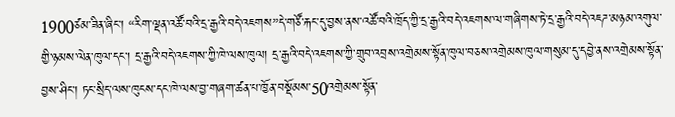1900ཙམ་ཟིན་ཞིང་། “རིག་ལྡན་འཚོ་བའི་དྲ་རྒྱའི་བདེ་འཇགས”དེ་གཙོ་རྐང་དུ་བྱས་ནས་འཚོ་བའི་ཁྲོད་ཀྱི་དྲ་རྒྱའི་བདེ་འཇགས་ལ་གཞིགས་ཏེ་དྲ་རྒྱའི་བདེ་འཇཌ་མཉམ་འགུལ་གྱི་ཉམས་ལེན་ཁུལ་དང་། དྲ་རྒྱའི་བདེ་འཇགས་ཀྱི་ཁེ་ལས་ཁུལ། དྲ་རྒྱའི་བདེ་འཇགས་ཀྱི་གྲུབ་འབྲས་འགྲེམས་སྟོན་ཁུལ་བཅས་འགྲེམས་ཁུལ་གསུམ་དུ་དབྱེ་ནས་འགྲེམས་སྟོན་བྱས་ཤིང་། ཏང་སྲིད་ལས་ཁུངས་དང་ཁེ་ལས་བྱ་གཞག་ཚན་པ་ཁྱོན་བསྡོམས་50འགྲེམས་སྟོན་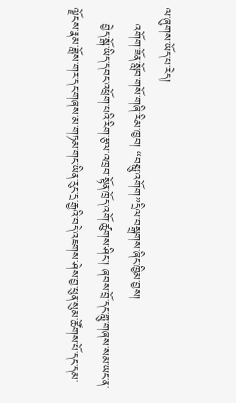ལ་ཞུགས་ཡོད་པ་རེད།
    འགོག་ཟོན་སློབ་གསོ་གཞི་རིམ་ཁྱབ། “བསླུ་འགོག”དྲིལ་བསྒྲགས་ཞིང་ཁྱིམ་བྱས།
    བྱེད་སྒོ་ཡིད་དབང་འཕྲོག་པའི་རིག་རྩལ་འཁྲབ་སྟོན་ཁྲོད་འགོ་ཚུགས་ཤིང་། ཞབས་བྲོ་དང་གླུ་གཞས་སམ་ཡང་ན་ལྗོངས་རྣམ་ཟློས་གར་དང་གཞས་མ་གཏམ་གང་ཡིན་རུང་དྲ་རྒྱའི་བདེ་འཇགས་ཤེས་བྱ་ཕུན་སུམ་ཚོགས་པོ་དང་དམ་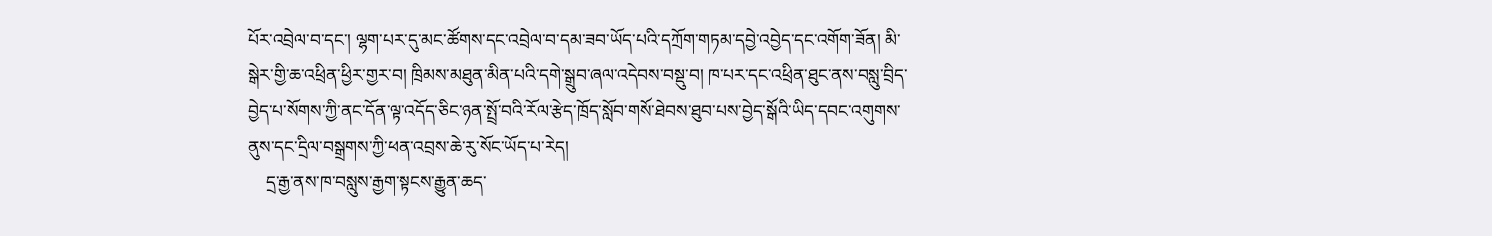པོར་འབྲེལ་བ་དང་། ལྷག་པར་དུ་མང་ཚོགས་དང་འབྲེལ་བ་དམ་ཟབ་ཡོད་པའི་དཀྲོག་གཏམ་དབྱེ་འབྱེད་དང་འགོག་ཟོན། མི་སྒེར་གྱི་ཆ་འཕྲིན་ཕྱིར་གྱར་བ། ཁྲིམས་མཐུན་མིན་པའི་དགེ་སྒྲུབ་ཞལ་འདེབས་བསྡུ་བ། ཁ་པར་དང་འཕྲིན་ཐུང་ནས་བསླུ་བྲིད་བྱེད་པ་སོགས་ཀྱི་ནང་དོན་ལྟ་འདོད་ཅིང་ཉན་སྤྲོ་བའི་རོལ་རྩེད་ཁྲོད་སློབ་གསོ་ཐེབས་ཐུབ་པས་བྱེད་སྒོའི་ཡིད་དབང་འགུགས་ནུས་དང་དྲིལ་བསྒྲགས་ཀྱི་ཕན་འབྲས་ཆེ་རུ་སོང་ཡོད་པ་རེད།
    དྲ་རྒྱ་ནས་ཁ་བསླུས་རྒྱག་སྟངས་རྒྱུན་ཆད་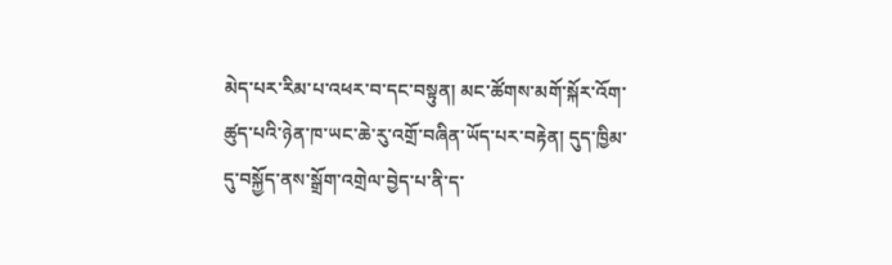མེད་པར་རིམ་པ་འཕར་བ་དང་བསྟུན། མང་ཚོགས་མགོ་སྐོར་འོག་ཚུད་པའི་ཉེན་ཁ་ཡང་ཆེ་རུ་འགྲོ་བཞིན་ཡོད་པར་བརྟེན། དུད་ཁྱིམ་དུ་བསྐྱོད་ནས་སྒྲོག་འགྲེལ་བྱེད་པ་ནི་ད་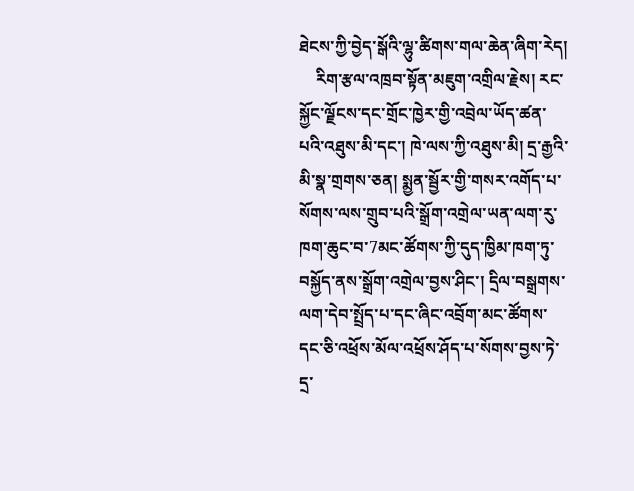ཐེངས་ཀྱི་བྱེད་སྒོའི་ལྷུ་ཚིགས་གལ་ཆེན་ཞིག་རེད།
    རིག་རྩལ་འཁྲབ་སྟོན་མཇུག་འགྲིལ་རྗེས། རང་སྐྱོང་ལྗོངས་དང་གྲོང་ཁྱེར་གྱི་འབྲེལ་ཡོད་ཚན་པའི་འཐུས་མི་དང་། ཁེ་ལས་ཀྱི་འཐུས་མི། དྲ་རྒྱའི་མི་སྣ་གྲགས་ཅན། སྨྱན་སྦྱོར་གྱི་གསར་འགོད་པ་སོགས་ལས་གྲུབ་པའི་སྒྲོག་འགྲེལ་ཡན་ལག་རུ་ཁག་ཆུང་བ་7མང་ཚོགས་ཀྱི་དུད་ཁྱིམ་ཁག་ཏུ་བསྐྱོད་ནས་སྒྲོག་འགྲེལ་བྱས་ཤིང་། དྲིལ་བསྒྲགས་ལག་དེབ་སྤྲོད་པ་དང་ཞིང་འབྲོག་མང་ཚོགས་དང་ཅི་འཕྲོས་མོལ་འཕྲོས་ཤོད་པ་སོགས་བྱས་ཏེ་དྲ་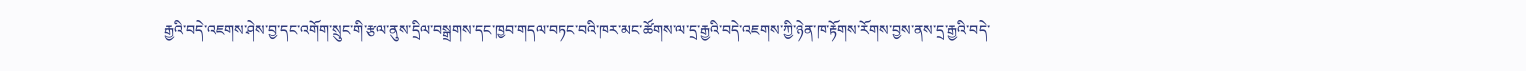རྒྱའི་བདེ་འཇགས་ཤེས་བྱ་དང་འགོག་སྲུང་གི་རྩལ་ནུས་དྲིལ་བསྒྲགས་དང་ཁྱབ་གདལ་བཏང་བའི་ཁར་མང་ཚོགས་ལ་དྲ་རྒྱའི་བདེ་འཇགས་ཀྱི་ཉེན་ཁ་རྟོགས་རོགས་བྱས་ནས་དྲ་རྒྱའི་བདེ་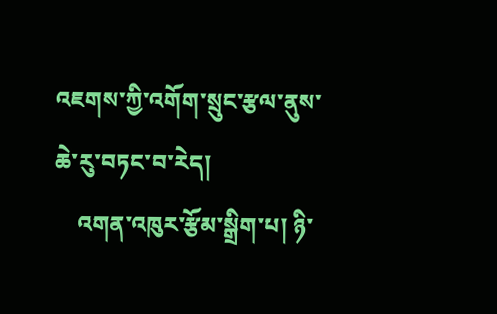འཇགས་ཀྱི་འགོག་སྲུང་རྩལ་ནུས་ཆེ་རུ་བཏང་བ་རེད།
    འགན་འཁུར་རྩོམ་སྒྲིག་པ། ཉི་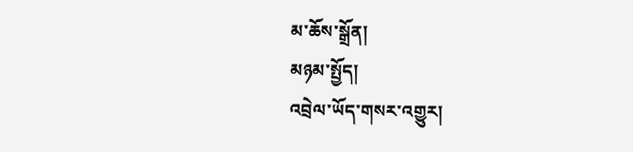མ་ཆོས་སྒྲོན།
མཉམ་སྤྱོད།
འབྲེལ་ཡོད་གསར་འགྱུར།